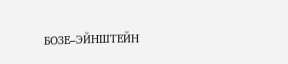БОЗЕ–ЭЙНШТЕЙН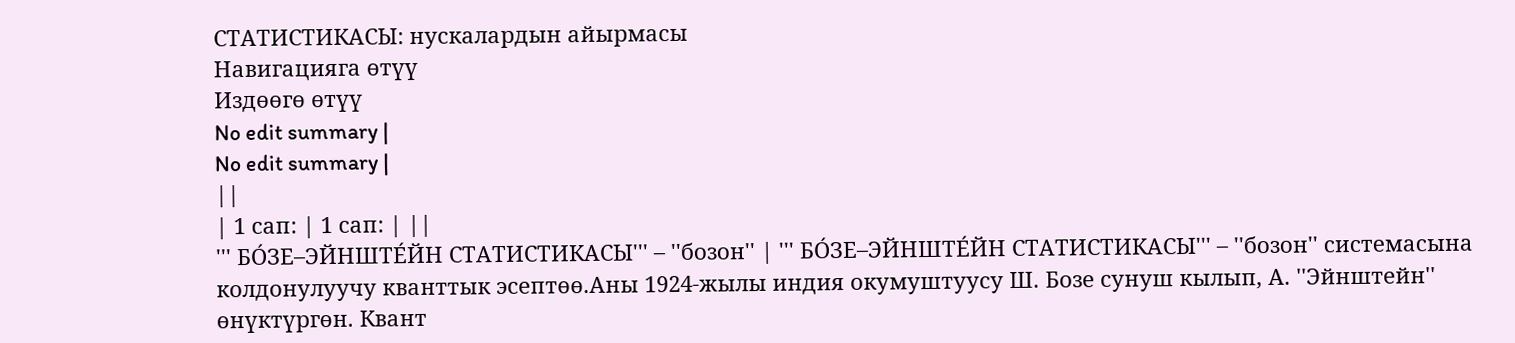СТАТИСТИКАСЫ: нускалардын айырмасы
Навигацияга өтүү
Издөөгө өтүү
No edit summary |
No edit summary |
||
| 1 сап: | 1 сап: | ||
''' БО́ЗЕ–ЭЙНШТЕ́ЙН СТАТИСТИКАСЫ''' – ''бозон'' | ''' БО́ЗЕ–ЭЙНШТЕ́ЙН СТАТИСТИКАСЫ''' – ''бозон'' системасына колдонулуучу кванттык эсептөө.Аны 1924-жылы индия окумуштуусу Ш. Бозе сунуш кылып, А. ''Эйнштейн'' өнүктүргөн. Квант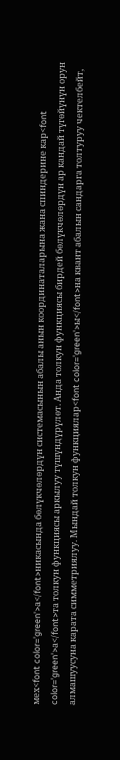мех<font color='green'>а</font>никасында бөлүкчөлөрдүн системасынын абалы анын координаталарына жана спиндерине кар<font color='green'>а</font>та толкун функциясы аркылуу түшүндүрүлөт. Анда толкун функциясы бирдей бөлүкчөлөрдүн ар кандай түгөйүнүн орун алмашуусуна карата симметриялуу. Мындай толкун функциялар<font color='green'>ы</font>на квант абалын сандарга толтуруу чектелбейт,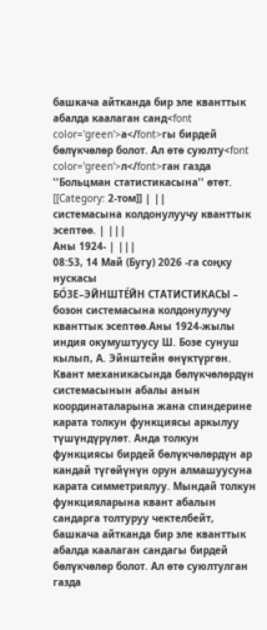башкача айтканда бир эле кванттык абалда каалаган санд<font color='green'>а</font>гы бирдей бөлүкчөлөр болот. Ал өтө суюлту<font color='green'>л</font>ган газда ''Больцман статистикасына'' өтөт. [[Category: 2-том]] | ||
системасына колдонулуучу кванттык эсептөө. | |||
Аны 1924- | |||
08:53, 14 Май (Бугу) 2026 -га соңку нускасы
БО́ЗЕ–ЭЙНШТЕ́ЙН СТАТИСТИКАСЫ – бозон системасына колдонулуучу кванттык эсептөө.Аны 1924-жылы индия окумуштуусу Ш. Бозе сунуш кылып, А. Эйнштейн өнүктүргөн. Квант механикасында бөлүкчөлөрдүн системасынын абалы анын координаталарына жана спиндерине карата толкун функциясы аркылуу түшүндүрүлөт. Анда толкун функциясы бирдей бөлүкчөлөрдүн ар кандай түгөйүнүн орун алмашуусуна карата симметриялуу. Мындай толкун функцияларына квант абалын сандарга толтуруу чектелбейт, башкача айтканда бир эле кванттык абалда каалаган сандагы бирдей бөлүкчөлөр болот. Ал өтө суюлтулган газда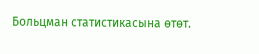Больцман статистикасына өтөт.